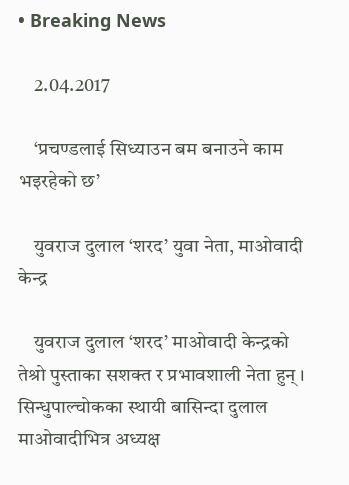• Breaking News

    2.04.2017

    ‘प्रचण्डलाई सिध्याउन बम बनाउने काम भइरहेको छ’

    युवराज दुलाल ‘शरद’ युवा नेता, माओवादी केन्द्र

    युवराज दुलाल ‘शरद’ माओवादी केन्द्रको तेश्रो पुस्ताका सशक्त र प्रभावशाली नेता हुन् । सिन्धुपाल्चोकका स्थायी बासिन्दा दुलाल माओवादीभित्र अध्यक्ष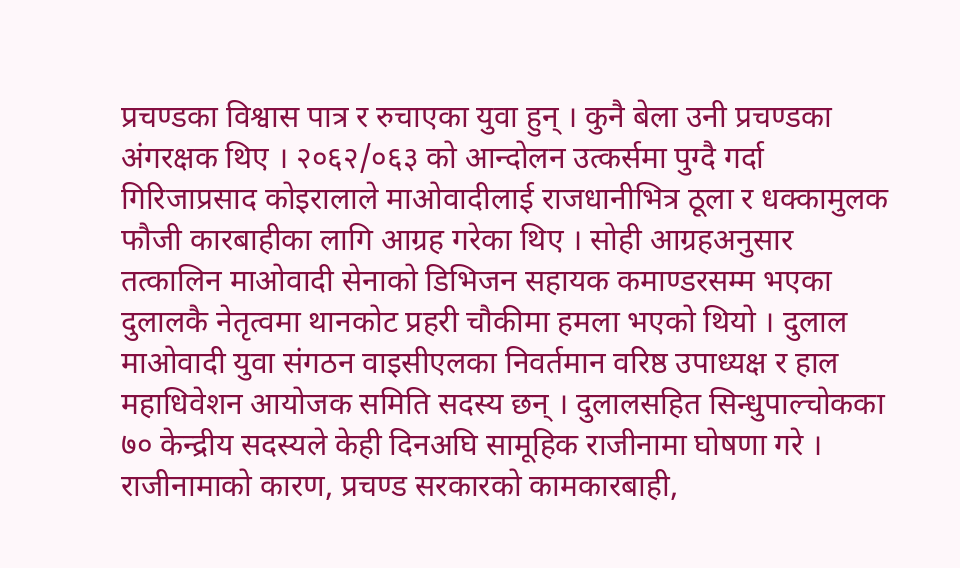प्रचण्डका विश्वास पात्र र रुचाएका युवा हुन् । कुनै बेला उनी प्रचण्डका अंगरक्षक थिए । २०६२/०६३ को आन्दोलन उत्कर्समा पुग्दै गर्दा गिरिजाप्रसाद कोइरालाले माओवादीलाई राजधानीभित्र ठूला र धक्कामुलक फौजी कारबाहीका लागि आग्रह गरेका थिए । सोही आग्रहअनुसार तत्कालिन माओवादी सेनाको डिभिजन सहायक कमाण्डरसम्म भएका दुलालकै नेतृत्वमा थानकोट प्रहरी चौकीमा हमला भएको थियो । दुलाल माओवादी युवा संगठन वाइसीएलका निवर्तमान वरिष्ठ उपाध्यक्ष र हाल महाधिवेशन आयोजक समिति सदस्य छन् । दुलालसहित सिन्धुपाल्चोकका ७० केन्द्रीय सदस्यले केही दिनअघि सामूहिक राजीनामा घोषणा गरे । राजीनामाको कारण, प्रचण्ड सरकारको कामकारबाही,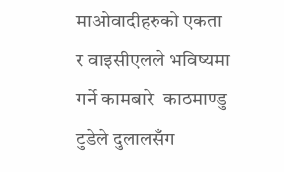माओवादीहरुको एकता र वाइसीएलले भविष्यमा गर्ने कामबारे  काठमाण्डु टुडेले दुलालसँग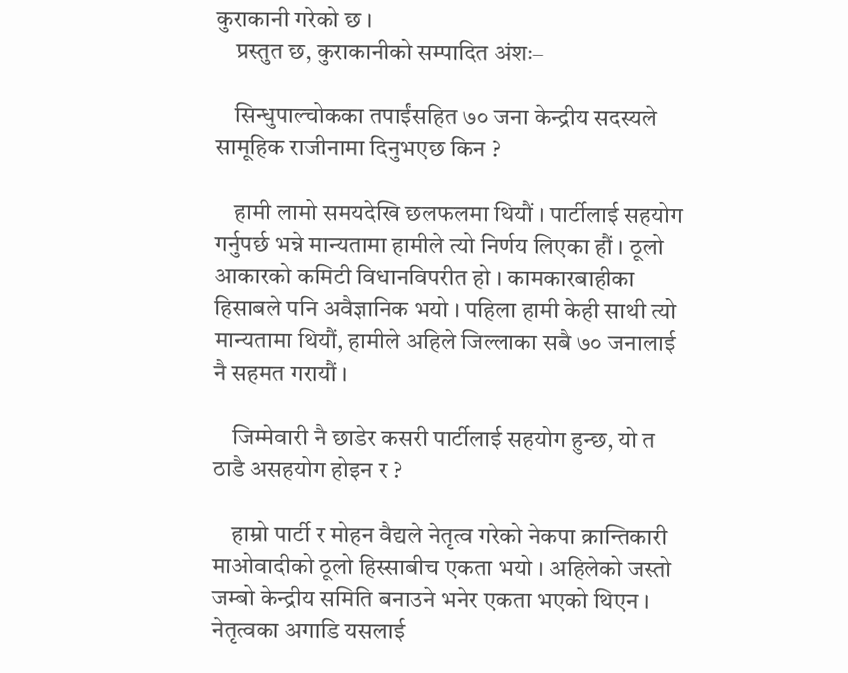कुराकानी गरेको छ ।
    प्रस्तुत छ, कुराकानीको सम्पादित अंशः–

    सिन्धुपाल्चोकका तपाईंसहित ७० जना केन्द्रीय सदस्यले सामूहिक राजीनामा दिनुभएछ किन ?

    हामी लामो समयदेखि छलफलमा थियौं । पार्टीलाई सहयोग गर्नुपर्छ भन्ने मान्यतामा हामीले त्यो निर्णय लिएका हौं । ठूलो आकारको कमिटी विधानविपरीत हो । कामकारबाहीका हिसाबले पनि अवैज्ञानिक भयो । पहिला हामी केही साथी त्यो मान्यतामा थियौं, हामीले अहिले जिल्लाका सबै ७० जनालाई नै सहमत गरायौं ।

    जिम्मेवारी नै छाडेर कसरी पार्टीलाई सहयोग हुन्छ, यो त ठाडै असहयोग होइन र ?

    हाम्रो पार्टी र मोहन वैद्यले नेतृत्व गरेको नेकपा क्रान्तिकारी माओवादीको ठूलो हिस्साबीच एकता भयो । अहिलेको जस्तो जम्बो केन्द्रीय समिति बनाउने भनेर एकता भएको थिएन । नेतृत्वका अगाडि यसलाई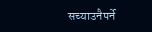सच्याउनैपर्ने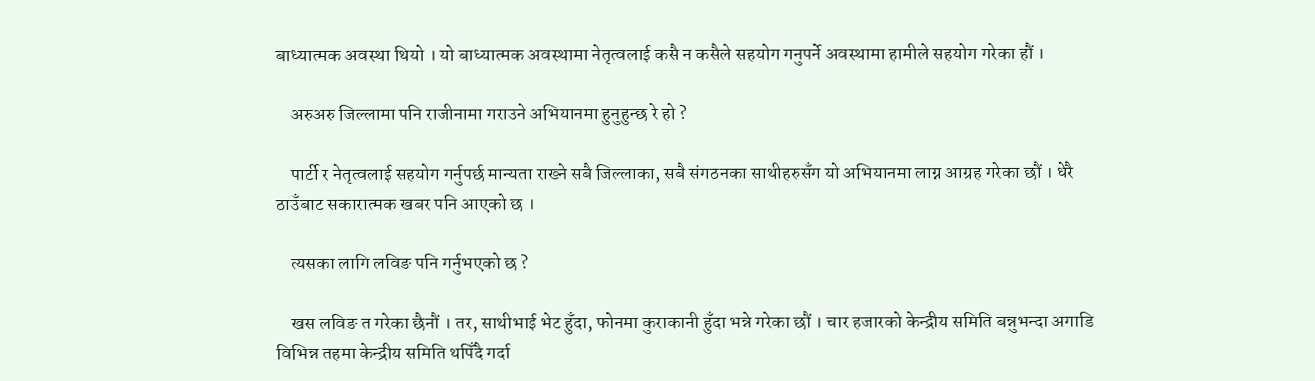बाध्यात्मक अवस्था थियो । यो बाध्यात्मक अवस्थामा नेतृत्वलाई कसै न कसैले सहयोग गनुपर्ने अवस्थामा हामीले सहयोग गरेका हौं ।

    अरुअरु जिल्लामा पनि राजीनामा गराउने अभियानमा हुनुहुन्छ रे हो ?

    पार्टी र नेतृत्वलाई सहयोग गर्नुपर्छ मान्यता राख्ने सबै जिल्लाका, सबै संगठनका साथीहरुसँग यो अभियानमा लाग्न आग्रह गरेका छौं । धेरै ठाउँबाट सकारात्मक खबर पनि आएको छ ।

    त्यसका लागि लविङ पनि गर्नुभएको छ ?

    खस लविङ त गरेका छैनौं । तर, साथीभाई भेट हुँदा, फोनमा कुराकानी हुँदा भन्ने गरेका छौं । चार हजारको केन्द्रीय समिति बन्नुभन्दा अगाडि विभिन्न तहमा केन्द्रीय समिति थपिँदै गर्दा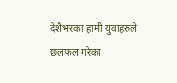देशैभरका हामी युवाहरुले छलफल गरेका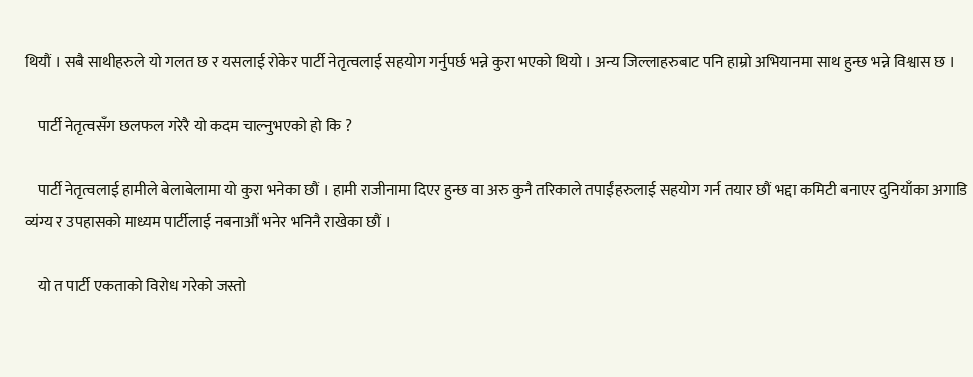थियौं । सबै साथीहरुले यो गलत छ र यसलाई रोकेर पार्टी नेतृत्वलाई सहयोग गर्नुपर्छ भन्ने कुरा भएको थियो । अन्य जिल्लाहरुबाट पनि हाम्रो अभियानमा साथ हुन्छ भन्ने विश्वास छ ।

    पार्टी नेतृत्वसँग छलफल गरेरै यो कदम चाल्नुभएको हो कि ?

    पार्टी नेतृत्वलाई हामीले बेलाबेलामा यो कुरा भनेका छौं । हामी राजीनामा दिएर हुन्छ वा अरु कुनै तरिकाले तपाईंहरुलाई सहयोग गर्न तयार छौं भद्दा कमिटी बनाएर दुनियाँका अगाडि व्यंग्य र उपहासको माध्यम पार्टीलाई नबनाऔं भनेर भनिनै राखेका छौं ।

    यो त पार्टी एकताको विरोध गरेको जस्तो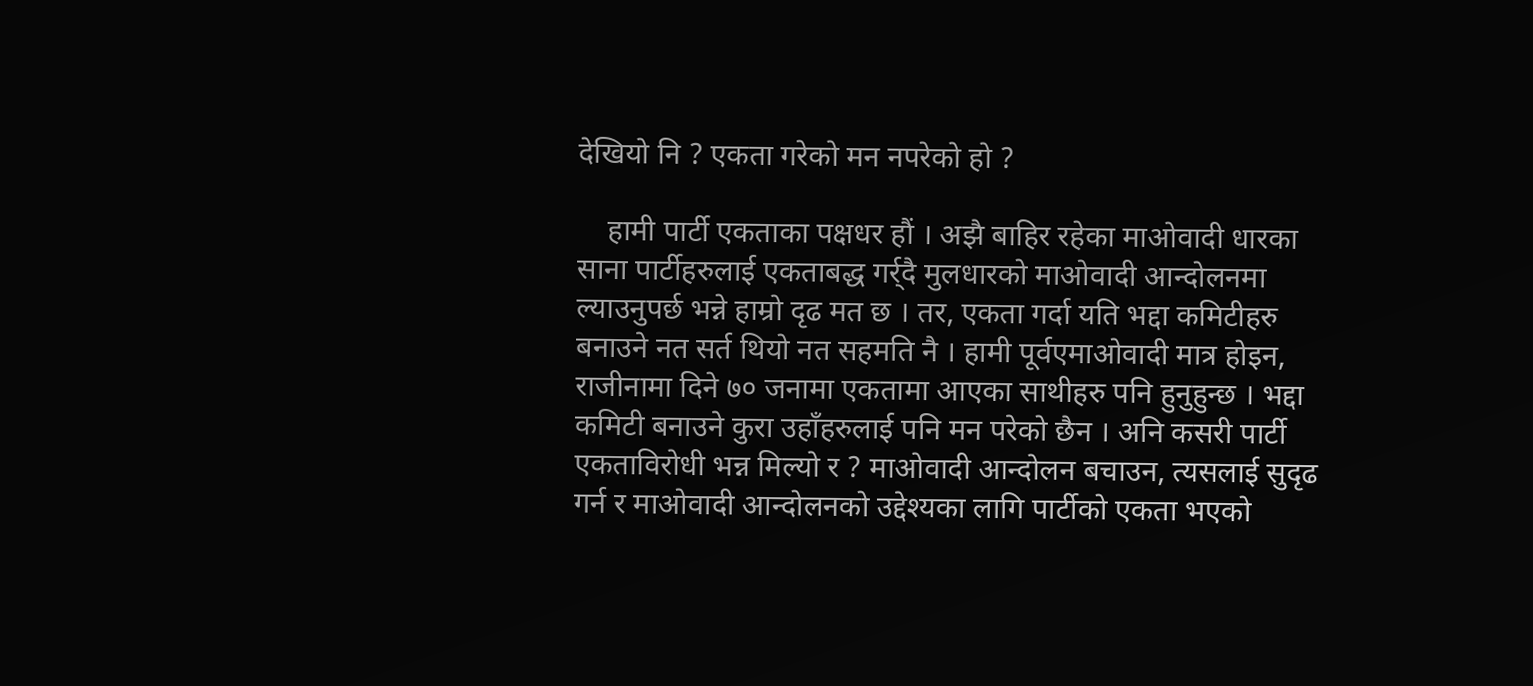देखियो नि ? एकता गरेको मन नपरेको हो ?

    हामी पार्टी एकताका पक्षधर हौं । अझै बाहिर रहेका माओवादी धारका साना पार्टीहरुलाई एकताबद्ध गर्र्दै मुलधारको माओवादी आन्दोलनमा ल्याउनुपर्छ भन्ने हाम्रो दृढ मत छ । तर, एकता गर्दा यति भद्दा कमिटीहरु बनाउने नत सर्त थियो नत सहमति नै । हामी पूर्वएमाओवादी मात्र होइन, राजीनामा दिने ७० जनामा एकतामा आएका साथीहरु पनि हुनुहुन्छ । भद्दा कमिटी बनाउने कुरा उहाँहरुलाई पनि मन परेको छैन । अनि कसरी पार्टी एकताविरोधी भन्न मिल्यो र ? माओवादी आन्दोलन बचाउन, त्यसलाई सुदृढ गर्न र माओवादी आन्दोलनको उद्देश्यका लागि पार्टीको एकता भएको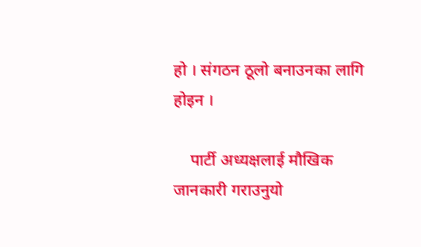हो । संगठन ठूलो बनाउनका लागि होइन ।

    पार्टी अध्यक्षलाई मौखिक जानकारी गराउनुयो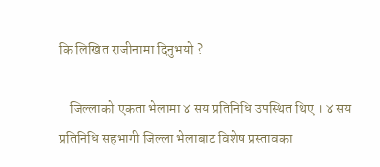कि लिखित राजीनामा दिनुभयो ?

    जिल्लाको एकता भेलामा ४ सय प्रतिनिधि उपस्थित थिए । ४ सय प्रतिनिधि सहभागी जिल्ला भेलाबाट विशेष प्रस्तावका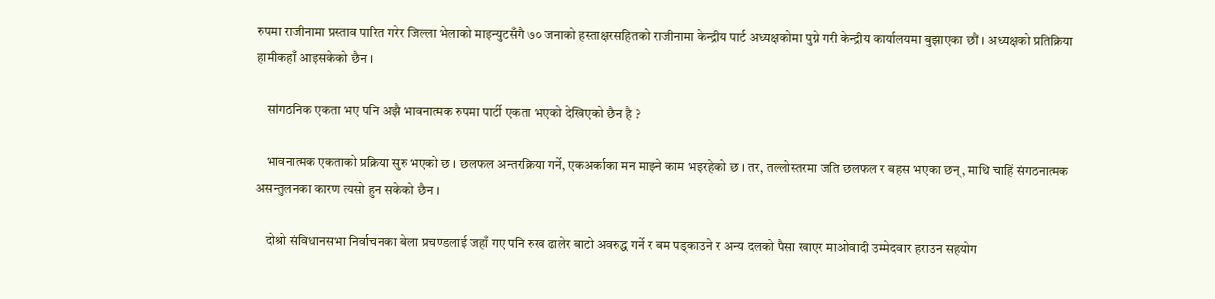रुपमा राजीनामा प्रस्ताव पारित गरेर जिल्ला भेलाको माइन्युटसँगै ७० जनाको हस्ताक्षरसहितको राजीनामा केन्द्रीय पार्ट अध्यक्षकोमा पुग्ने गरी केन्द्रीय कार्यालयमा बुझाएका छौं । अध्यक्षको प्रतिक्रिया हामीकहाँ आइसकेको छैन ।

    सांगठनिक एकता भए पनि अझै भावनात्मक रुपमा पार्टी एकता भएको देखिएको छैन है ?

    भावनात्मक एकताको प्रक्रिया सुरु भएको छ । छलफल अन्तरक्रिया गर्ने, एकअर्काका मन माझ्ने काम भइरहेको छ । तर, तल्लोस्तरमा जति छलफल र बहस भएका छन्, माथि चाहिं संगठनात्मक असन्तुलनका कारण त्यसो हुन सकेको छैन ।

    दोश्रो संविधानसभा निर्वाचनका बेला प्रचण्डलाई जहाँ गए पनि रुख ढालेर बाटो अवरुद्ध गर्ने र बम पड्काउने र अन्य दलको पैसा खाएर माओवादी उम्मेदवार हराउन सहयोग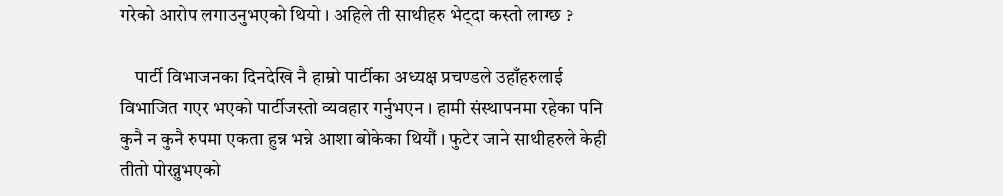गरेको आरोप लगाउनुभएको थियो । अहिले ती साथीहरु भेट्दा कस्तो लाग्छ ?

    पार्टी विभाजनका दिनदेखि नै हाम्रो पार्टीका अध्यक्ष प्रचण्डले उहाँहरुलाई विभाजित गएर भएको पार्टीजस्तो व्यवहार गर्नुभएन । हामी संस्थापनमा रहेका पनि कुनै न कुनै रुपमा एकता हुन्न भन्ने आशा बोकेका थियौं । फुटेर जाने साथीहरुले केही तीतो पोख्नुभएको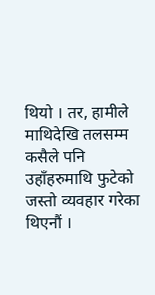थियो । तर, हामीले माथिदेखि तलसम्म कसैले पनि उहाँहरुमाथि फुटेको जस्तो व्यवहार गरेका थिएनौं ।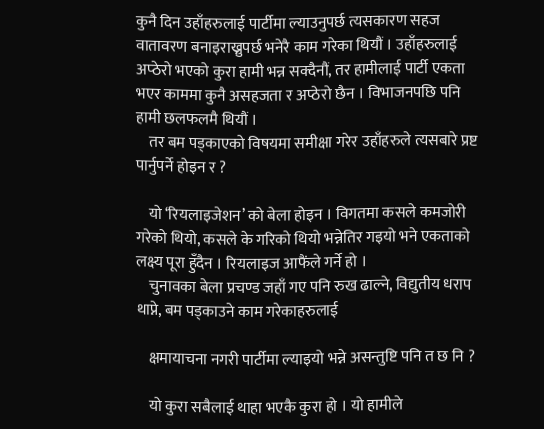कुनै दिन उहाँहरुलाई पार्टीमा ल्याउनुपर्छ त्यसकारण सहज वातावरण बनाइराख्नुपर्छ भनेरै काम गरेका थियौं । उहाँहरुलाई अप्ठेरो भएको कुरा हामी भन्न सक्दैनौं, तर हामीलाई पार्टी एकता भएर काममा कुनै असहजता र अप्ठेरो छैन । विभाजनपछि पनि हामी छलफलमै थियौं ।
    तर बम पड्काएको विषयमा समीक्षा गरेर उहाँहरुले त्यसबारे प्रष्ट पार्नुपर्ने होइन र ?

    यो ‘रियलाइजेशन’ को बेला होइन । विगतमा कसले कमजोरी गरेको थियो, कसले के गरिको थियो भन्नेतिर गइयो भने एकताको लक्ष्य पूरा हुँदैन । रियलाइज आफैंले गर्ने हो ।
    चुनावका बेला प्रचण्ड जहाँ गए पनि रुख ढाल्ने, विद्युतीय धराप थाप्ने, बम पड्काउने काम गरेकाहरुलाई

    क्षमायाचना नगरी पार्टीमा ल्याइयो भन्ने असन्तुष्टि पनि त छ नि ?

    यो कुरा सबैलाई थाहा भएकै कुरा हो । यो हामीले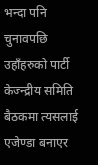भन्दा पनि चुनावपछि उहाँहरुको पार्टी केज्न्द्रीय समिति बैठकमा त्यसलाई एजेण्डा बनाएर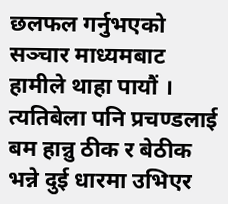छलफल गर्नुभएको सञ्चार माध्यमबाट हामीले थाहा पायौं । त्यतिबेला पनि प्रचण्डलाई बम हान्नु ठीक र बेठीक भन्ने दुई धारमा उभिएर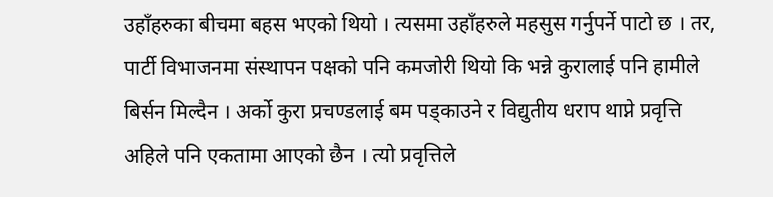उहाँहरुका बीचमा बहस भएको थियो । त्यसमा उहाँहरुले महसुस गर्नुपर्ने पाटो छ । तर, पार्टी विभाजनमा संस्थापन पक्षको पनि कमजोरी थियो कि भन्ने कुरालाई पनि हामीले बिर्सन मिल्दैन । अर्को कुरा प्रचण्डलाई बम पड्काउने र विद्युतीय धराप थाप्ने प्रवृत्ति अहिले पनि एकतामा आएको छैन । त्यो प्रवृत्तिले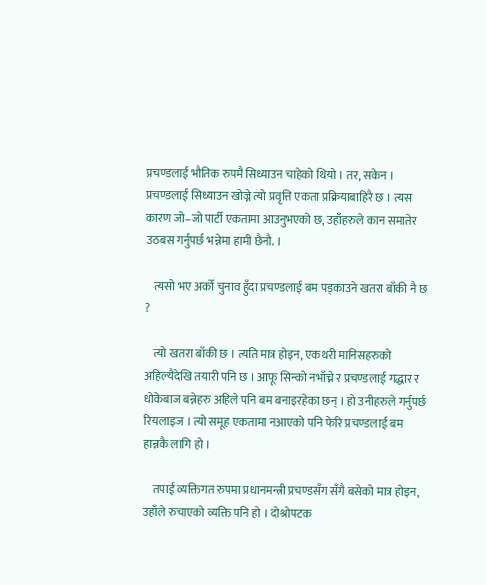प्रचण्डलाई भौतिक रुपमै सिध्याउन चाहेको थियो । तर, सकेन । प्रचण्डलाई सिध्याउन खोज्ने त्यो प्रवृत्ति एकता प्रक्रियाबाहिरै छ । त्यस कारण जो–जो पार्टी एकतामा आउनुभएको छ, उहाँहरुले कान समातेर उठबस गर्नुपर्छ भन्नेमा हामी छैनौ. ।

    त्यसो भए अर्को चुनाव हुँदा प्रचण्डलाई बम पड्काउने खतरा बाँकी नै छ ?

    त्यो खतरा बाँकी छ । त्यति मात्र होइन, एकथरी मानिसहरुको अहिल्यैदेखि तयारी पनि छ । आफू सिन्को नभाँच्ने र प्रचण्डलाई गद्धार र धोकेबाज बन्नेहरु अहिले पनि बम बनाइरहेका छन् । हो उनीहरुले गर्नुपर्छ रियलाइज । त्यो समूह एकतामा नआएको पनि फेरि प्रचण्डलाई बम हान्नकै लागि हो ।

    तपाईं व्यक्तिगत रुपमा प्रधानमन्त्री प्रचण्डसँग सँगै बसेको मात्र होइन, उहाँले रुचाएको व्यक्ति पनि हो । दोश्रोपटक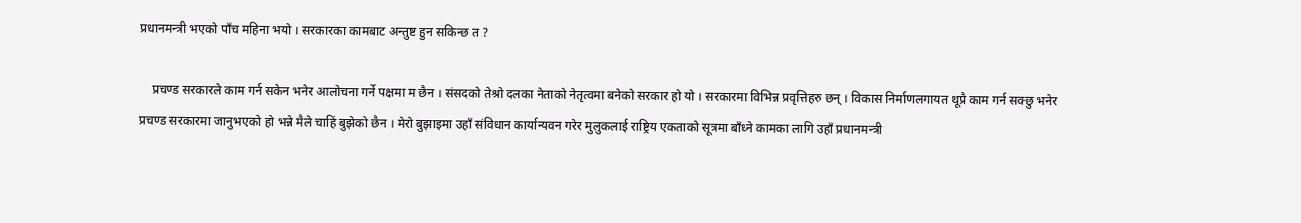प्रधानमन्त्री भएको पाँच महिना भयो । सरकारका कामबाट अन्तुष्ट हुन सकिन्छ त ?

    प्रचण्ड सरकारले काम गर्न सकेन भनेर आलोचना गर्ने पक्षमा म छैन । संसदको तेश्रो दलका नेताको नेतृत्वमा बनेको सरकार हो यो । सरकारमा विभिन्न प्रवृत्तिहरु छन् । विकास निर्माणलगायत थूप्रै काम गर्न सक्छु भनेर प्रचण्ड सरकारमा जानुभएको हो भन्ने मैले चाहिं बुझेको छैन । मेरो बुझाइमा उहाँ संविधान कार्यान्यवन गरेर मुलुकलाई राष्ट्रिय एकताको सूत्रमा बाँध्ने कामका लागि उहाँ प्रधानमन्त्री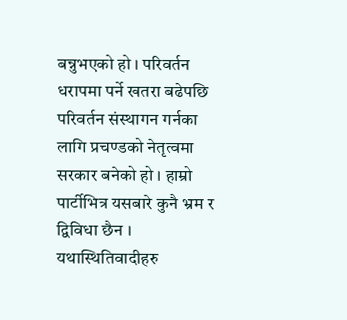बन्नुभएको हो । परिवर्तन धरापमा पर्ने खतरा बढेपछि परिवर्तन संस्थागन गर्नका लागि प्रचण्डको नेतृत्वमा सरकार बनेको हो । हाम्रो पार्टीभित्र यसबारे कुनै भ्रम र द्विविधा छैन । यथास्थितिवादीहरु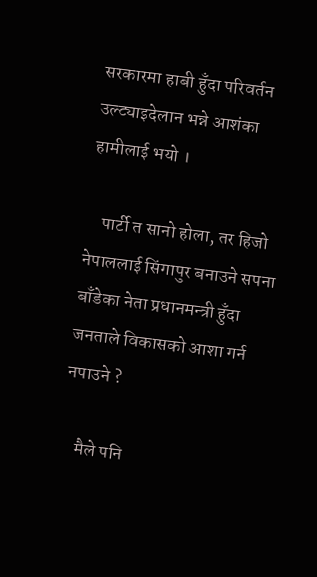सरकारमा हाबी हुँदा परिवर्तन उल्ट्याइदेलान भन्ने आशंका हामीलाई भयो ।

    पार्टी त सानो होला, तर हिजो नेपाललाई सिंगापुर बनाउने सपना बाँडेका नेता प्रधानमन्त्री हुँदा जनताले विकासको आशा गर्न नपाउने ?

    मैले पनि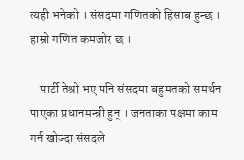त्यही भनेको । संसदमा गणितको हिसाब हुन्छ । हाम्रो गणित कमजोर छ ।

    पार्टी तेश्रो भए पनि संसदमा बहुमतको समर्थन पाएका प्रधानमन्त्री हुन् । जनताका पक्षमा काम गर्न खोज्दा संसदले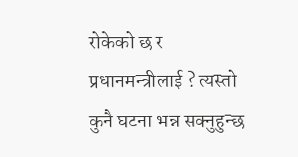रोकेको छ र प्रधानमन्त्रीलाई ? त्यस्तो कुनै घटना भन्न सक्नुहुन्छ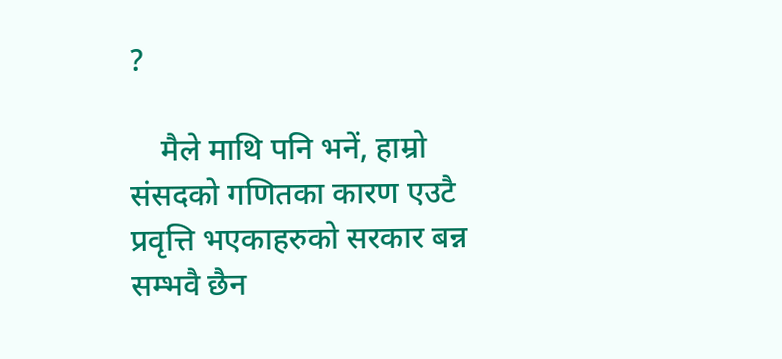?

    मैले माथि पनि भनें, हाम्रो संसदको गणितका कारण एउटै प्रवृत्ति भएकाहरुको सरकार बन्न सम्भवै छैन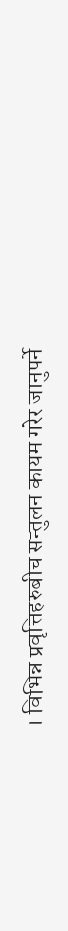। विभिन्न प्रवृत्तिहरुबीच सन्तुलन कायम गरेर जानुपर्ने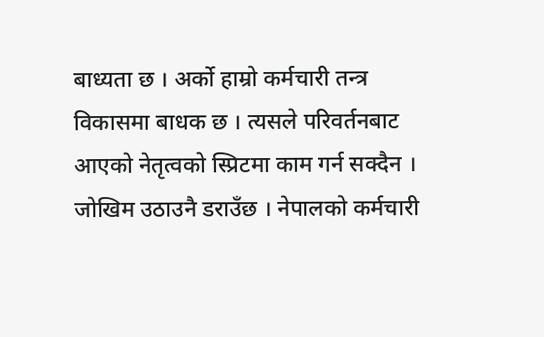बाध्यता छ । अर्को हाम्रो कर्मचारी तन्त्र विकासमा बाधक छ । त्यसले परिवर्तनबाट आएको नेतृत्वको स्प्रिटमा काम गर्न सक्दैन । जोखिम उठाउनै डराउँछ । नेपालको कर्मचारी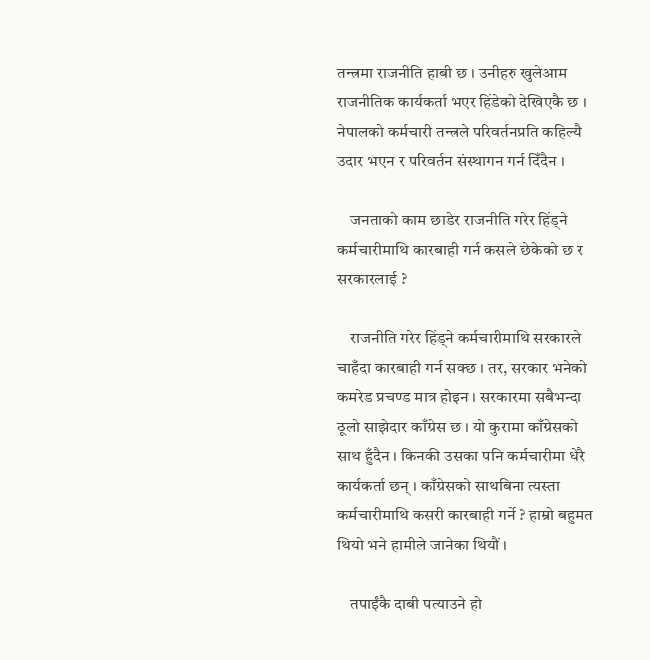तन्त्रमा राजनीति हाबी छ । उनीहरु खुलेआम राजनीतिक कार्यकर्ता भएर हिंडेको देखिएकै छ । नेपालको कर्मचारी तन्त्रले परिवर्तनप्रति कहिल्यै उदार भएन र परिवर्तन संस्थागन गर्न दिँदैन ।

    जनताको काम छाडेर राजनीति गरेर हिंड्ने कर्मचारीमाथि कारबाही गर्न कसले छेकेको छ र सरकारलाई ?

    राजनीति गरेर हिंड्ने कर्मचारीमाथि सरकारले चाहँदा कारबाही गर्न सक्छ । तर, सरकार भनेको कमरेड प्रचण्ड मात्र होइन । सरकारमा सबैभन्दा ठूलो साझेदार काँग्रेस छ । यो कुरामा काँग्रेसको साथ हुँदैन । किनकी उसका पनि कर्मचारीमा धेरै कार्यकर्ता छन् । काँग्रेसको साथबिना त्यस्ता कर्मचारीमाथि कसरी कारबाही गर्ने ? हाम्रो बहुमत थियो भने हामीले जानेका थियौं ।

    तपाईंकै दाबी पत्याउने हो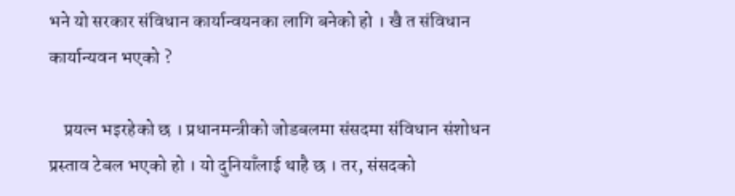भने यो सरकार संविधान कार्यान्वयनका लागि बनेको हो । खै त संविधान कार्यान्यवन भएको ?

    प्रयत्न भइरहेको छ । प्रधानमन्त्रीको जोडबलमा संसदमा संविधान संशोधन प्रस्ताव टेबल भएको हो । यो दुनियाँलाई थाहै छ । तर, संसदको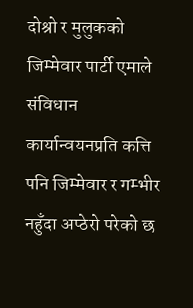दोश्रो र मुलुकको जिम्मेवार पार्टी एमाले संविधान कार्यान्वयनप्रति कत्ति पनि जिम्मेवार र गम्भीर नहुँदा अप्ठेरो परेको छ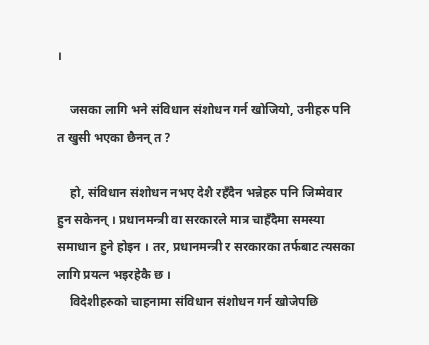।

    जसका लागि भने संविधान संशोधन गर्न खोजियो, उनीहरु पनि त खुसी भएका छैनन् त ?

    हो, संविधान संशोधन नभए देशै रहँदैन भन्नेहरु पनि जिम्मेवार हुन सकेनन् । प्रधानमन्त्री वा सरकारले मात्र चाहँदैमा समस्या समाधान हुने होइन । तर, प्रधानमन्त्री र सरकारका तर्फबाट त्यसका लागि प्रयत्न भइरहेकै छ ।
    विदेशीहरुको चाहनामा संविधान संशोधन गर्न खोजेपछि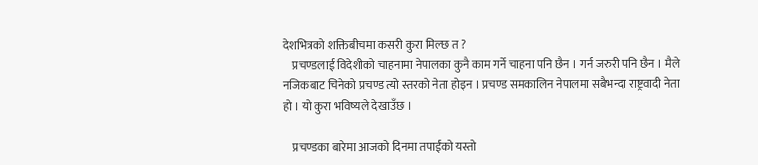देशभित्रको शक्तिबीचमा कसरी कुरा मिल्छ त ?
    प्रचण्डलाई विदेशीको चाहनामा नेपालका कुनै काम गर्ने चाहना पनि छैन । गर्न जरुरी पनि छैन । मैले नजिकबाट चिनेको प्रचण्ड त्यो स्तरको नेता होइन । प्रचण्ड समकालिन नेपालमा सबैभन्दा राष्ट्रवादी नेता हो । यो कुरा भविष्यले देखाउँछ ।

    प्रचण्डका बारेमा आजको दिनमा तपाईंको यस्तो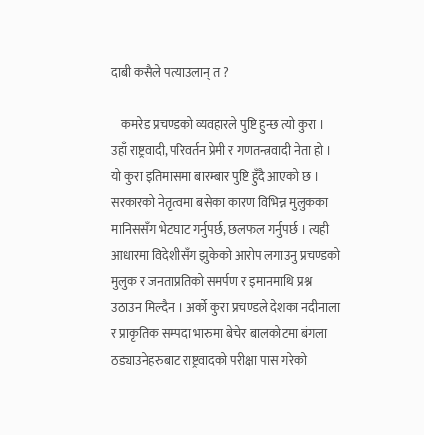दाबी कसैले पत्याउलान् त ?

    कमरेड प्रचण्डको व्यवहारले पुष्टि हुन्छ त्यो कुरा । उहाँ राष्ट्रवादी, परिवर्तन प्रेमी र गणतन्त्रवादी नेता हो । यो कुरा इतिमासमा बारम्बार पुष्टि हुँदै आएको छ । सरकारको नेतृत्वमा बसेका कारण विभिन्न मुलुकका मानिससँग भेटघाट गर्नुपर्छ, छलफल गर्नुपर्छ । त्यही आधारमा विदेशीसँग झुकेको आरोप लगाउनु प्रचण्डको मुलुक र जनताप्रतिको समर्पण र इमानमाथि प्रश्न उठाउन मिल्दैन । अर्को कुरा प्रचण्डले देशका नदीनाला र प्राकृतिक सम्पदा भारुमा बेचेर बालकोटमा बंगला ठड्याउनेहरुबाट राष्ट्रवादको परीक्षा पास गरेको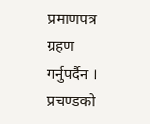प्रमाणपत्र ग्रहण गर्नुपर्दैन । प्रचण्डको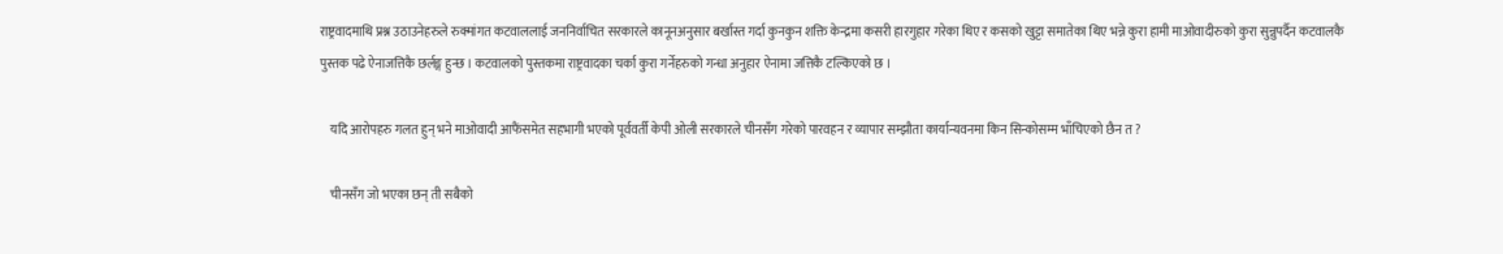राष्ट्रवादमाथि प्रश्न उठाउनेहरुले रुक्मांगत कटवाललाई जननिर्वाचित सरकारले कानूनअनुसार बर्खास्त गर्दा कुनकुन शक्ति केन्द्रमा कसरी हारगुहार गरेका थिए र कसको खुट्टा समातेका थिए भन्ने कुरा हामी माओवादीरुको कुरा सुन्नुपर्दैन कटवालकै पुस्तक पढे ऐनाजत्तिकै छर्लङ्ग हुन्छ । कटवालको पुस्तकमा राष्ट्रवादका चर्का कुरा गर्नेहरुको गन्धा अनुहार ऐनामा जत्तिकै टल्किएको छ ।

    यदि आरोपहरु गलत हुन् भने माओवादी आफैंसमेत सहभागी भएको पूर्ववर्ती केपी ओली सरकारले चीनसँग गरेको पारवहन र व्यापार सम्झौता कार्यान्यवनमा किन सिन्कोसम्म भाँचिएको छैन त ?

    चीनसँग जो भएका छन् ती सबैको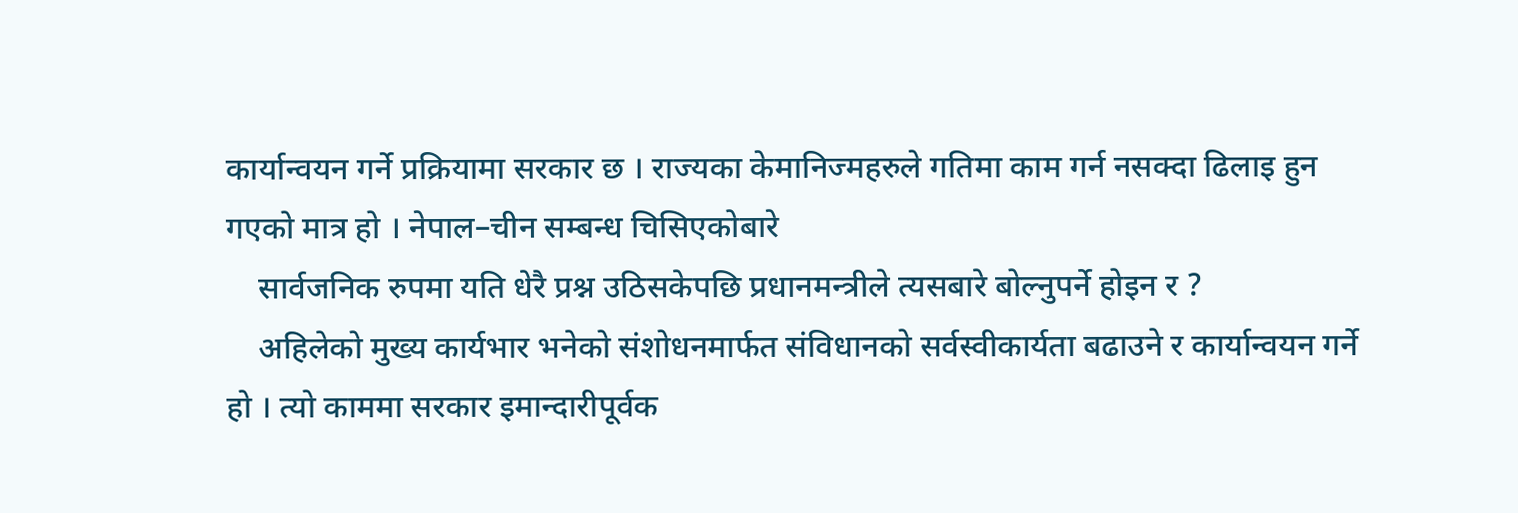कार्यान्वयन गर्ने प्रक्रियामा सरकार छ । राज्यका केमानिज्महरुले गतिमा काम गर्न नसक्दा ढिलाइ हुन गएको मात्र हो । नेपाल–चीन सम्बन्ध चिसिएकोबारे
    सार्वजनिक रुपमा यति धेरै प्रश्न उठिसकेपछि प्रधानमन्त्रीले त्यसबारे बोल्नुपर्ने होइन र ?
    अहिलेको मुख्य कार्यभार भनेको संशोधनमार्फत संविधानको सर्वस्वीकार्यता बढाउने र कार्यान्वयन गर्ने हो । त्यो काममा सरकार इमान्दारीपूर्वक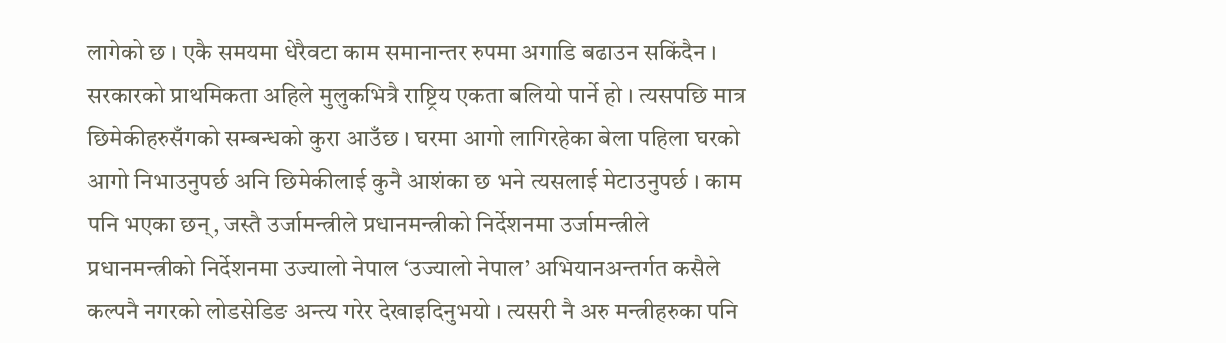लागेको छ । एकै समयमा धेरैवटा काम समानान्तर रुपमा अगाडि बढाउन सकिंदैन । सरकारको प्राथमिकता अहिले मुलुकभित्रै राष्ट्रिय एकता बलियो पार्ने हो । त्यसपछि मात्र छिमेकीहरुसँगको सम्बन्धको कुरा आउँछ । घरमा आगो लागिरहेका बेला पहिला घरको आगो निभाउनुपर्छ अनि छिमेकीलाई कुनै आशंका छ भने त्यसलाई मेटाउनुपर्छ । काम पनि भएका छन्, जस्तै उर्जामन्त्रीले प्रधानमन्त्रीको निर्देशनमा उर्जामन्त्रीले प्रधानमन्त्रीको निर्देशनमा उज्यालो नेपाल ‘उज्यालो नेपाल’ अभियानअन्तर्गत कसैले कल्पनै नगरको लोडसेडिङ अन्त्य गरेर देखाइदिनुभयो । त्यसरी नै अरु मन्त्रीहरुका पनि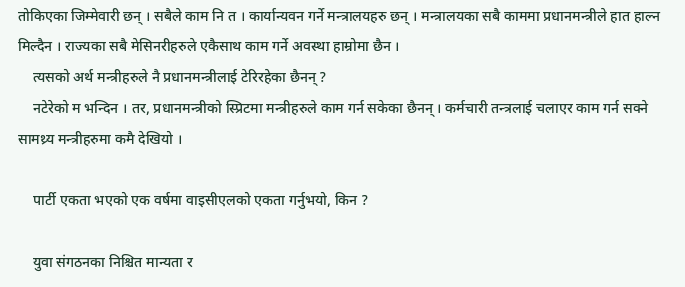तोकिएका जिम्मेवारी छन् । सबैले काम नि त । कार्यान्यवन गर्ने मन्त्रालयहरु छन् । मन्त्रालयका सबै काममा प्रधानमन्त्रीले हात हाल्न मिल्दैन । राज्यका सबै मेसिनरीहरुले एकैसाथ काम गर्ने अवस्था हाम्रोमा छैन ।
    त्यसको अर्थ मन्त्रीहरुले नै प्रधानमन्त्रीलाई टेरिरहेका छैनन् ?
    नटेरेको म भन्दिन । तर, प्रधानमन्त्रीको स्प्रिटमा मन्त्रीहरुले काम गर्न सकेका छैनन् । कर्मचारी तन्त्रलाई चलाएर काम गर्न सक्ने सामथ्र्य मन्त्रीहरुमा कमै देखियो ।

    पार्टी एकता भएको एक वर्षमा वाइसीएलको एकता गर्नुभयो, किन ?

    युवा संगठनका निश्चित मान्यता र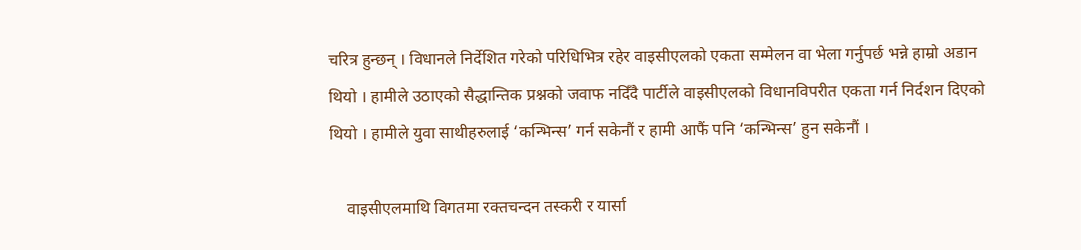चरित्र हुन्छन् । विधानले निर्देशित गरेको परिधिभित्र रहेर वाइसीएलको एकता सम्मेलन वा भेला गर्नुपर्छ भन्ने हाम्रो अडान थियो । हामीले उठाएको सैद्धान्तिक प्रश्नको जवाफ नदिँदै पार्टीले वाइसीएलको विधानविपरीत एकता गर्न निर्दशन दिएको थियो । हामीले युवा साथीहरुलाई ‘कन्भिन्स’ गर्न सकेनौं र हामी आफैं पनि ‘कन्भिन्स’ हुन सकेनौं ।

    वाइसीएलमाथि विगतमा रक्तचन्दन तस्करी र यार्सा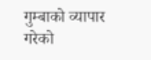गुम्बाको व्यापार गरेको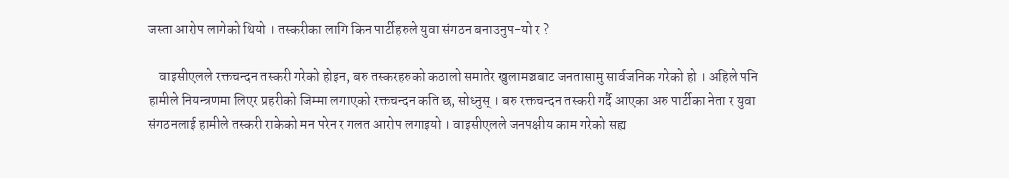जस्ता आरोप लागेको थियो । तस्करीका लागि किन पार्टीहरुले युवा संगठन बनाउनुप-यो र ?

    वाइसीएलले रक्तचन्दन तस्करी गरेको होइन, बरु तस्करहरुको कठालो समातेर खुलामञ्चबाट जनतासामु सार्वजनिक गरेको हो । अहिले पनि हामीले नियन्त्रणमा लिएर प्रहरीको जिम्मा लगाएको रक्तचन्दन कति छ, सोध्नुस् । बरु रक्तचन्दन तस्करी गर्दै आएका अरु पार्टीका नेता र युवा संगठनलाई हामीले तस्करी राकेको मन परेन र गलत आरोप लगाइयो । वाइसीएलले जनपक्षीय काम गरेको सह्य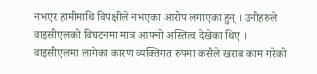नभएर हामीमाथि विपक्षीले नभएका आरोप लगाएका हुन् । उनीहरुले वाइसीएलको विघटनमा मात्र आफ्नो अस्तित्व देखेका थिए । वाइसीएलमा लागेका कारण व्यक्तिगत रुपमा कसैले खराब काम गरेको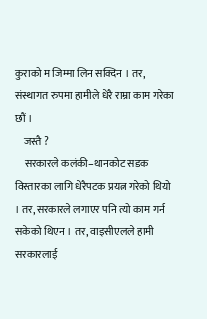कुराको म जिम्मा लिन सक्दिन । तर, संस्थागत रुपमा हामीले धेरै राम्रा काम गरेका छौं ।
    जस्तै ?
    सरकारले कलंकी–थानकोट सडक विस्तारका लागि धेरैपटक प्रयत्न गरेको थियो । तर, सरकारले लगाएर पनि त्यो काम गर्न सकेको थिएन । तर, वाइसीएलले हामी सरकारलाई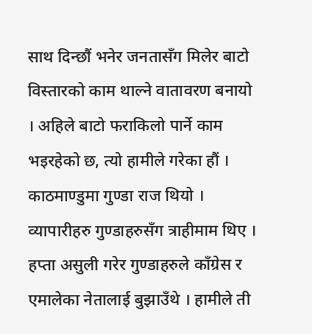साथ दिन्छौं भनेर जनतासँग मिलेर बाटो विस्तारको काम थाल्ने वातावरण बनायो । अहिले बाटो फराकिलो पार्ने काम भइरहेको छ, त्यो हामीले गरेका हौं । काठमाण्डुमा गुण्डा राज थियो । व्यापारीहरु गुण्डाहरुसँग त्राहीमाम थिए । हप्ता असुली गरेर गुण्डाहरुले काँग्रेस र एमालेका नेतालाई बुझाउँथे । हामीले ती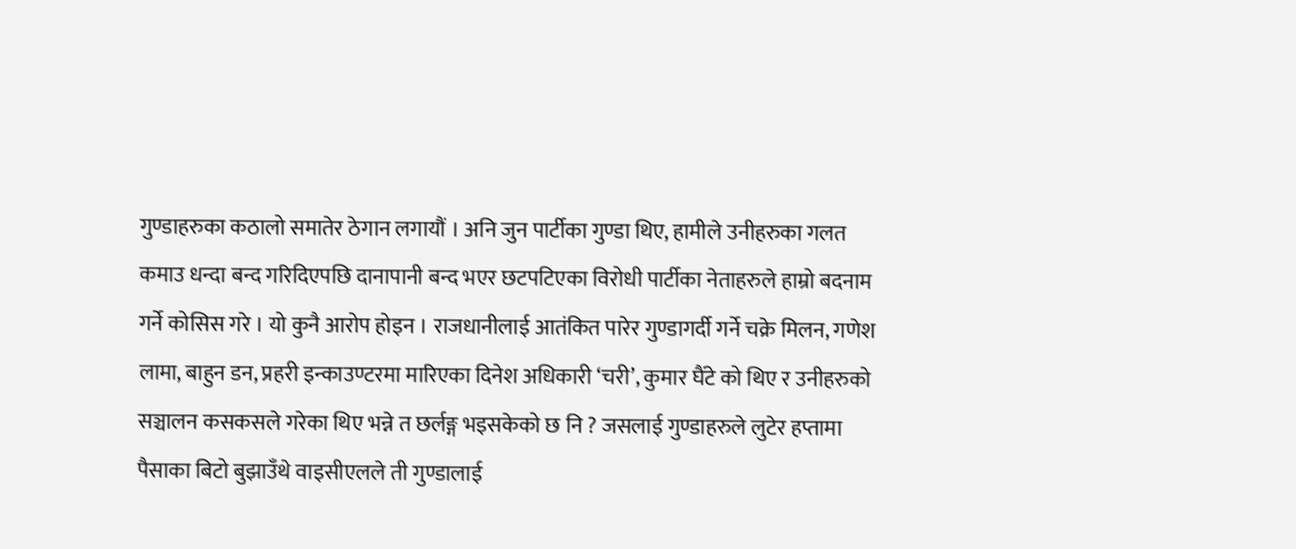गुण्डाहरुका कठालो समातेर ठेगान लगायौं । अनि जुन पार्टीका गुण्डा थिए, हामीले उनीहरुका गलत कमाउ धन्दा बन्द गरिदिएपछि दानापानी बन्द भएर छटपटिएका विरोधी पार्टीका नेताहरुले हाम्रो बदनाम गर्ने कोसिस गरे । यो कुनै आरोप होइन । राजधानीलाई आतंकित पारेर गुण्डागर्दी गर्ने चक्रे मिलन, गणेश लामा, बाहुन डन, प्रहरी इन्काउण्टरमा मारिएका दिनेश अधिकारी ‘चरी’, कुमार घैंटे को थिए र उनीहरुको सञ्चालन कसकसले गरेका थिए भन्ने त छर्लङ्ग भइसकेको छ नि ? जसलाई गुण्डाहरुले लुटेर हप्तामा पैसाका बिटो बुझाउँथे वाइसीएलले ती गुण्डालाई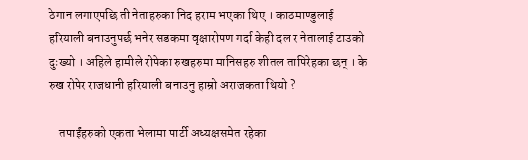ठेगान लगाएपछि ती नेताहरुका निद हराम भएका थिए । काठमाण्डुलाई हरियाली बनाउनुपर्छ भनेर सडकमा वृक्षारोपण गर्दा केही दल र नेतालाई टाउको दुःख्यो । अहिले हामीले रोपेका रुखहरुमा मानिसहरु शीतल तापिरेहका छन् । के रुख रोपेर राजधानी हरियाली बनाउनु हाम्रो अराजकता थियो ?

    तपाईंहरुको एकता भेलामा पार्टी अध्यक्षसमेत रहेका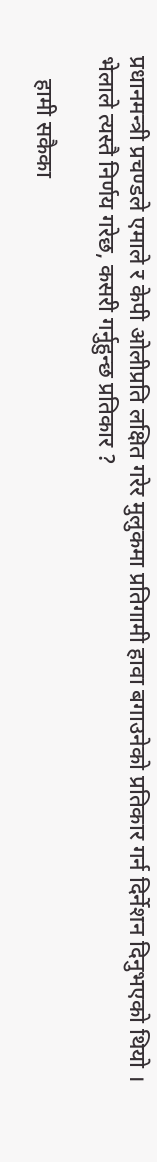प्रधानमन्त्री प्रचण्डले एमाले र केपी ओलीप्रति लक्षित गरेर मुलुकमा प्रतिगामी हावा बगाउनेको प्रतिकार गर्न दिर्नेशन दिनुभएको थियो । भेलाले त्यस्तै निर्णय गरेछ, कसरी गर्नुहुन्छ प्रतिकार ?

    हामी सकैका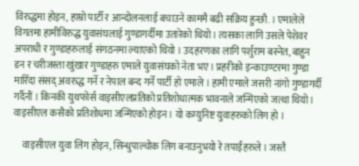विरुद्धमा होइन, हाम्रो पार्टी र आन्दोलनलाई बचाउने काममै बढी सक्रिय हुन्छौ. । एमालेले विगतमा हामीविरुद्ध युवासंघलाई गुण्डागर्दीमा उतारेको थियो । त्यसका लागि उसले पेशेवर अपराधी र गुण्डाहरुलाई संगठनमा ल्याएको थियो । उदहरणका लागि पर्शुराम बस्नेत, बाहुन डन र चरीजस्ता खुंखार गुण्डाहरु एमाले युवासंघको नेता भए । प्रहरीको इन्काउण्टरमा गुण्डा मारिँदा संसद् अवरुद्ध गर्ने र नेपाल बन्द गर्ने पार्टी हो एमाले । हामी एमाले जसरी नांगो गुण्डागर्दी गर्दैनौं । किनकी युथफोर्स वाइसीएलप्रतिको प्रतिशोधात्मक भावनाले जन्मिएको जत्था थियो । वाइसीएल कसैको प्रतिशोधमा जन्मिएको होइन । यो कम्युनिष्ट युवाहरुको लिग हो ।

    वाइसीएल युवा लिग होइन, सिन्धुपाल्चोक लिग बनाउनुभयो रे तपाईंहरुले । जस्तै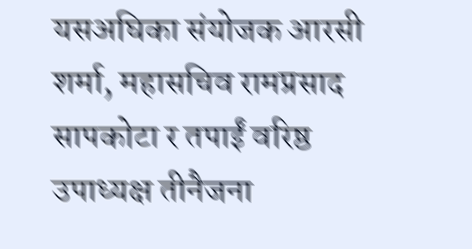यसअघिका संयोजक आरसी शर्मा, महासचिव रामप्रसाद सापकोटा र तपाईं वरिष्ठ उपाध्यक्ष तीनैजना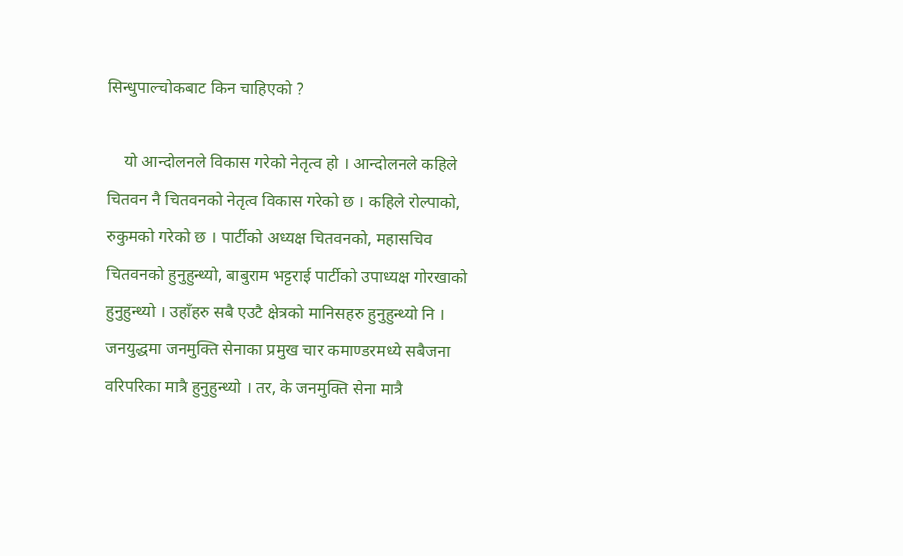सिन्धुपाल्चोकबाट किन चाहिएको ?

    यो आन्दोलनले विकास गरेको नेतृत्व हो । आन्दोलनले कहिले चितवन नै चितवनको नेतृत्व विकास गरेको छ । कहिले रोल्पाको, रुकुमको गरेको छ । पार्टीको अध्यक्ष चितवनको, महासचिव चितवनको हुनुहुन्थ्यो, बाबुराम भट्टराई पार्टीको उपाध्यक्ष गोरखाको हुनुहुन्थ्यो । उहाँहरु सबै एउटै क्षेत्रको मानिसहरु हुनुहुन्थ्यो नि । जनयुद्धमा जनमुक्ति सेनाका प्रमुख चार कमाण्डरमध्ये सबैजना वरिपरिका मात्रै हुनुहुन्थ्यो । तर, के जनमुक्ति सेना मात्रै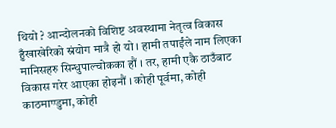थियो ? आन्दोलनको विशिष्ट अवस्थामा नेतृत्व विकास हुँखाखेरिको स्रंयोग मात्रै हो यो । हामी तपाईंले नाम लिएका मानिसहरु सिन्धुपाल्चोकका हौं । तर, हामी एकै ठाउँबाट विकास गरेर आएका होइनौं । कोही पूर्वमा, कोही काठमाण्डुमा, कोही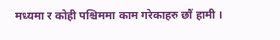मध्यमा र कोही पश्चिममा काम गरेकाहरु छौं हामी ।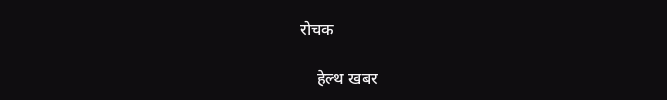रोचक

    हेल्थ खबर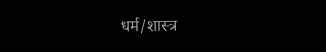धर्म/शास्त्र